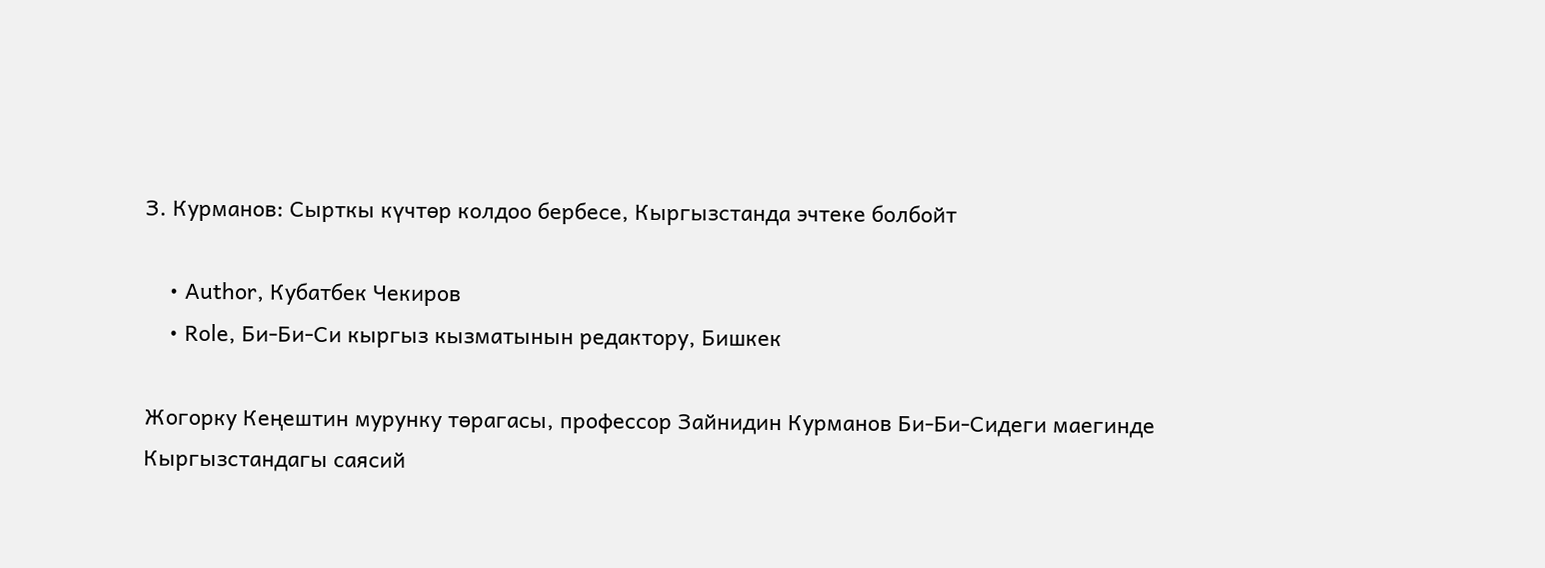З. Курманов: Сырткы күчтөр колдоо бербесе, Кыргызстанда эчтеке болбойт

    • Author, Кубатбек Чекиров
    • Role, Би-Би-Си кыргыз кызматынын редактору, Бишкек

Жогорку Кеңештин мурунку төрагасы, профессор Зайнидин Курманов Би-Би-Сидеги маегинде Кыргызстандагы саясий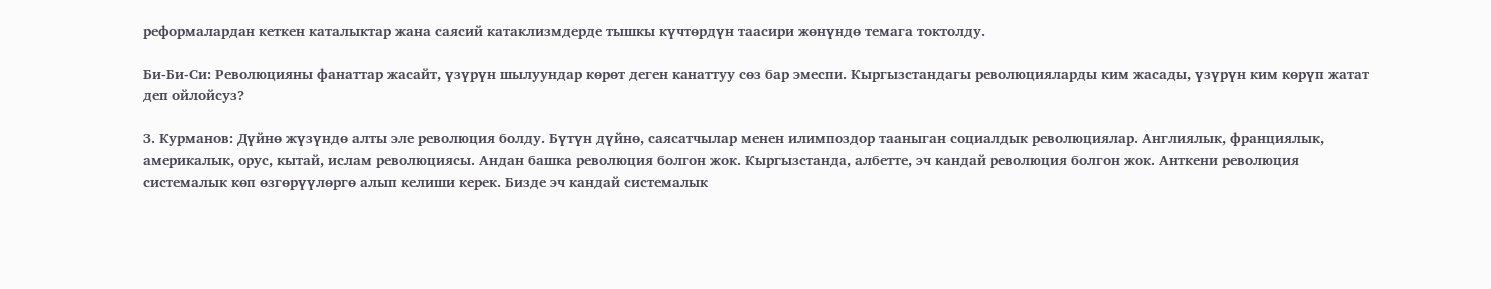реформалардан кеткен каталыктар жана саясий катаклизмдерде тышкы күчтөрдүн таасири жөнүндө темага токтолду.

Би-Би-Си: Революцияны фанаттар жасайт, үзүрүн шылуундар көрөт деген канаттуу сөз бар эмеспи. Кыргызстандагы революцияларды ким жасады, үзүрүн ким көрүп жатат деп ойлойсуз?

З. Курманов: Дүйнө жүзүндө алты эле революция болду. Бүтүн дүйнө, саясатчылар менен илимпоздор тааныган социалдык революциялар. Англиялык, франциялык, америкалык, орус, кытай, ислам революциясы. Андан башка революция болгон жок. Кыргызстанда, албетте, эч кандай революция болгон жок. Анткени революция системалык көп өзгөрүүлөргө алып келиши керек. Бизде эч кандай системалык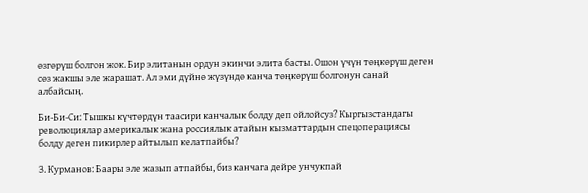өзгөрүш болгон жок. Бир элитанын ордун экинчи элита басты. Ошон үчүн төңкөрүш деген сөз жакшы эле жарашат. Ал эми дүйнө жүзүндө канча төңкөрүш болгонун санай албайсың.

Би-Би-Си: Тышкы күчтөрдүн таасири канчалык болду деп ойлойсуз? Кыргызстандагы революциялар америкалык жана россиялык атайын кызматтардын спецоперациясы болду деген пикирлер айтылып келатпайбы?

З. Курманов: Баары эле жазып атпайбы, биз канчага дейре унчукпай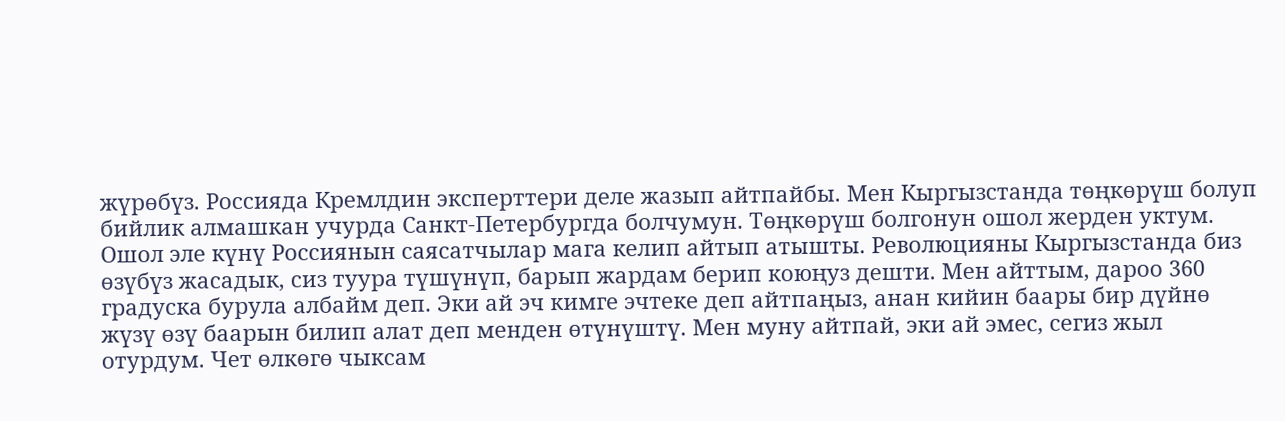жүрөбүз. Россияда Кремлдин эксперттери деле жазып айтпайбы. Мен Кыргызстанда төңкөрүш болуп бийлик алмашкан учурда Санкт-Петербургда болчумун. Төңкөрүш болгонун ошол жерден уктум. Ошол эле күнү Россиянын саясатчылар мага келип айтып атышты. Революцияны Кыргызстанда биз өзүбүз жасадык, сиз туура түшүнүп, барып жардам берип коюңуз дешти. Мен айттым, дароо 360 градуска бурула албайм деп. Эки ай эч кимге эчтеке деп айтпаңыз, анан кийин баары бир дүйнө жүзү өзү баарын билип алат деп менден өтүнүштү. Мен муну айтпай, эки ай эмес, сегиз жыл отурдум. Чет өлкөгө чыксам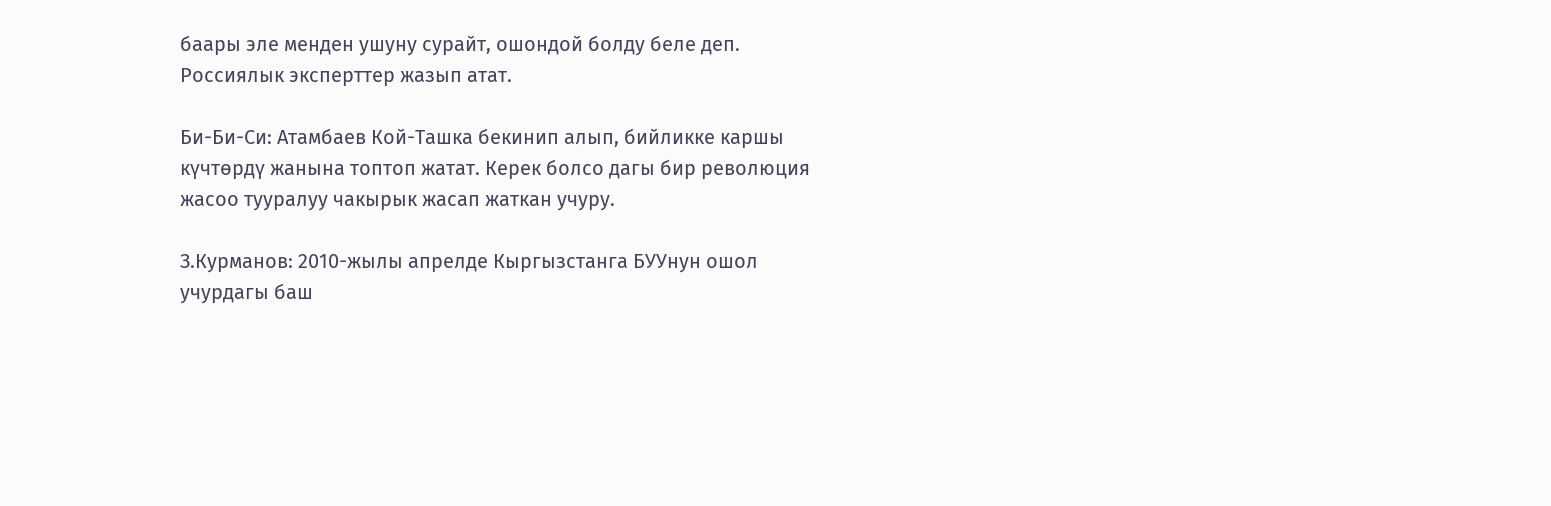баары эле менден ушуну сурайт, ошондой болду беле деп. Россиялык эксперттер жазып атат.

Би-Би-Си: Атамбаев Кой-Ташка бекинип алып, бийликке каршы күчтөрдү жанына топтоп жатат. Керек болсо дагы бир революция жасоо тууралуу чакырык жасап жаткан учуру.

З.Курманов: 2010-жылы апрелде Кыргызстанга БУУнун ошол учурдагы баш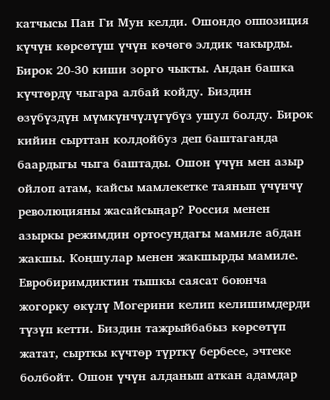катчысы Пан Ги Мун келди. Ошондо оппозиция күчүн көрсөтүш үчүн көчөгө элдик чакырды. Бирок 20-30 киши зорго чыкты. Андан башка күчтөрдү чыгара албай койду. Биздин өзүбүздүн мүмкүнчүлүгүбүз ушул болду. Бирок кийин сырттан колдойбуз деп баштаганда баардыгы чыга баштады. Ошон үчүн мен азыр ойлоп атам, кайсы мамлекетке таянып үчүнчү революцияны жасайсыңар? Россия менен азыркы режимдин ортосундагы мамиле абдан жакшы. Коңшулар менен жакшырды мамиле. Евробиримдиктин тышкы саясат боюнча жогорку өкүлү Могерини келип келишимдерди түзүп кетти. Биздин тажрыйбабыз көрсөтүп жатат, сырткы күчтөр түрткү бербесе, эчтеке болбойт. Ошон үчүн алданып аткан адамдар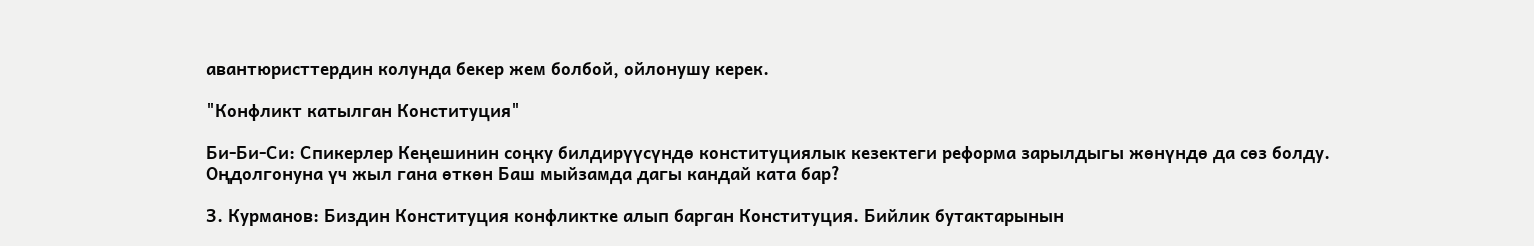авантюристтердин колунда бекер жем болбой, ойлонушу керек.

"Конфликт катылган Конституция"

Би-Би-Си: Спикерлер Кеңешинин соңку билдирүүсүндө конституциялык кезектеги реформа зарылдыгы жөнүндө да сөз болду. Оңдолгонуна үч жыл гана өткөн Баш мыйзамда дагы кандай ката бар?

З. Курманов: Биздин Конституция конфликтке алып барган Конституция. Бийлик бутактарынын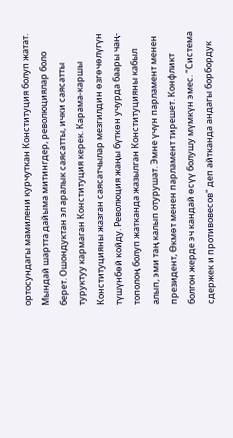ортосундагы мамилени курчуткан Конституция болуп жатат. Мындай шартта дайыма митингдер, революциялар боло берет. Ошондуктан эл аралык саясатты, ички саясатты туруктуу кармаган Конституция керек. Карама-каршы Конституцияны жазган саясатчылар мезгилдин өзгөчөлүгүн түшүнбөй койду. Революция жаңы бүткөн учурда баары чаң-тополоң болуп жатканда жазылган Конституцияны кабыл алып, эми таң калып отурушат. Эмне үчүн парламент менен президент, Өкмөт менен парламент тирешет. Конфликт болгон жерде эч кандай өсүү болушу мүмкүн эмес. "Система сдержек и противовесов" деп айтканда андагы борбордук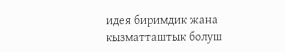идея биримдик жана кызматташтык болуш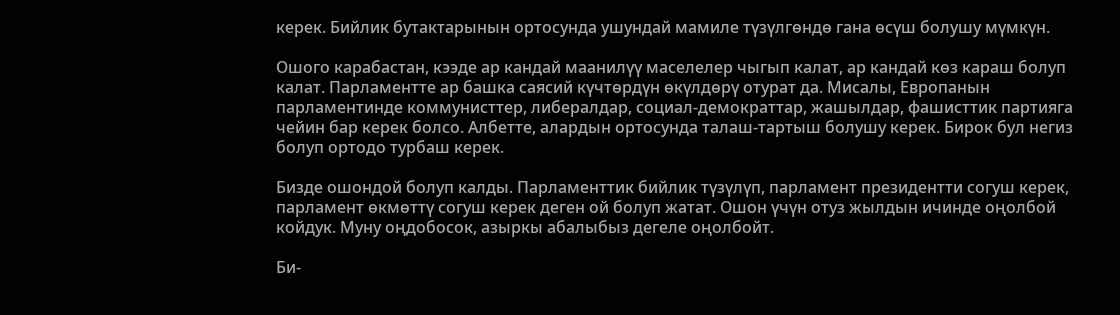керек. Бийлик бутактарынын ортосунда ушундай мамиле түзүлгөндө гана өсүш болушу мүмкүн.

Ошого карабастан, кээде ар кандай маанилүү маселелер чыгып калат, ар кандай көз караш болуп калат. Парламентте ар башка саясий күчтөрдүн өкүлдөрү отурат да. Мисалы, Европанын парламентинде коммунисттер, либералдар, социал-демократтар, жашылдар, фашисттик партияга чейин бар керек болсо. Албетте, алардын ортосунда талаш-тартыш болушу керек. Бирок бул негиз болуп ортодо турбаш керек.

Бизде ошондой болуп калды. Парламенттик бийлик түзүлүп, парламент президентти согуш керек, парламент өкмөттү согуш керек деген ой болуп жатат. Ошон үчүн отуз жылдын ичинде оңолбой койдук. Муну оңдобосок, азыркы абалыбыз дегеле оңолбойт.

Би-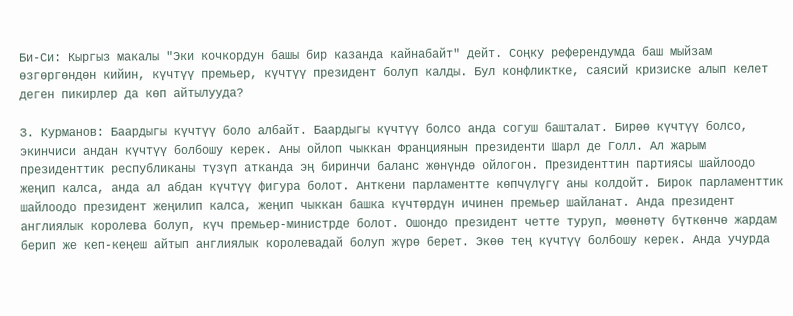Би-Си: Кыргыз макалы "Эки кочкордун башы бир казанда кайнабайт" дейт. Соңку референдумда баш мыйзам өзгөргөндөн кийин, күчтүү премьер, күчтүү президент болуп калды. Бул конфликтке, саясий кризиске алып келет деген пикирлер да көп айтылууда?

З. Курманов: Баардыгы күчтүү боло албайт. Баардыгы күчтүү болсо анда согуш башталат. Бирөө күчтүү болсо, экинчиси андан күчтүү болбошу керек. Аны ойлоп чыккан Франциянын президенти Шарл де Голл. Ал жарым президенттик республиканы түзүп атканда эң биринчи баланс жөнүндө ойлогон. Президенттин партиясы шайлоодо жеңип калса, анда ал абдан күчтүү фигура болот. Анткени парламентте көпчүлүгү аны колдойт. Бирок парламенттик шайлоодо президент жеңилип калса, жеңип чыккан башка күчтөрдүн ичинен премьер шайланат. Анда президент англиялык королева болуп, күч премьер-министрде болот. Ошондо президент четте туруп, мөөнөтү бүткөнчө жардам берип же кеп-кеңеш айтып англиялык королевадай болуп жүрө берет. Экөө тең күчтүү болбошу керек. Анда учурда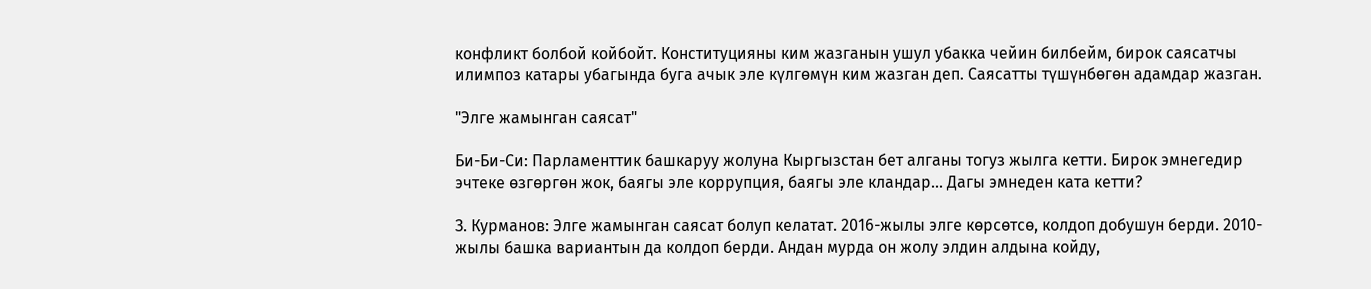конфликт болбой койбойт. Конституцияны ким жазганын ушул убакка чейин билбейм, бирок саясатчы илимпоз катары убагында буга ачык эле күлгөмүн ким жазган деп. Саясатты түшүнбөгөн адамдар жазган.

"Элге жамынган саясат"

Би-Би-Си: Парламенттик башкаруу жолуна Кыргызстан бет алганы тогуз жылга кетти. Бирок эмнегедир эчтеке өзгөргөн жок, баягы эле коррупция, баягы эле кландар... Дагы эмнеден ката кетти?

З. Курманов: Элге жамынган саясат болуп келатат. 2016-жылы элге көрсөтсө, колдоп добушун берди. 2010-жылы башка вариантын да колдоп берди. Андан мурда он жолу элдин алдына койду,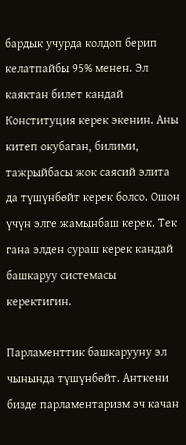бардык учурда колдоп берип келатпайбы 95% менен. Эл каяктан билет кандай Конституция керек экенин. Аны китеп окубаган, билими, тажрыйбасы жок саясий элита да түшүнбөйт керек болсо. Ошон үчүн элге жамынбаш керек. Тек гана элден сураш керек кандай башкаруу системасы керектигин.

Парламенттик башкарууну эл чынында түшүнбөйт. Анткени бизде парламентаризм эч качан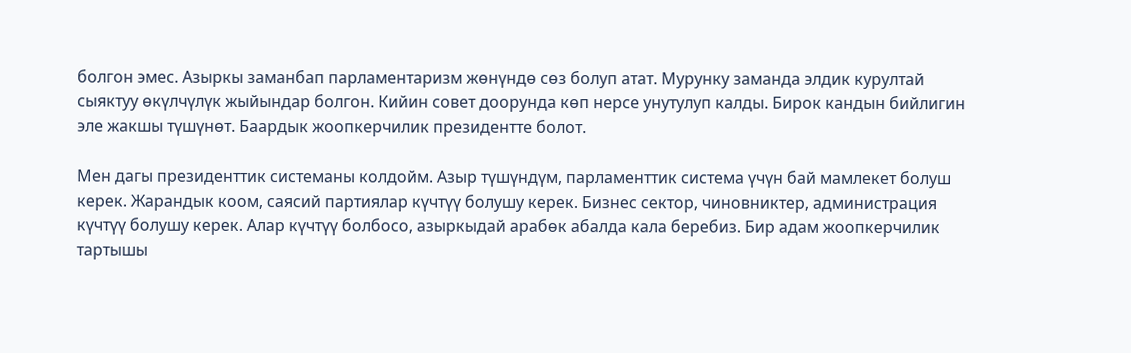болгон эмес. Азыркы заманбап парламентаризм жөнүндө сөз болуп атат. Мурунку заманда элдик курултай сыяктуу өкүлчүлүк жыйындар болгон. Кийин совет доорунда көп нерсе унутулуп калды. Бирок кандын бийлигин эле жакшы түшүнөт. Баардык жоопкерчилик президентте болот.

Мен дагы президенттик системаны колдойм. Азыр түшүндүм, парламенттик система үчүн бай мамлекет болуш керек. Жарандык коом, саясий партиялар күчтүү болушу керек. Бизнес сектор, чиновниктер, администрация күчтүү болушу керек. Алар күчтүү болбосо, азыркыдай арабөк абалда кала беребиз. Бир адам жоопкерчилик тартышы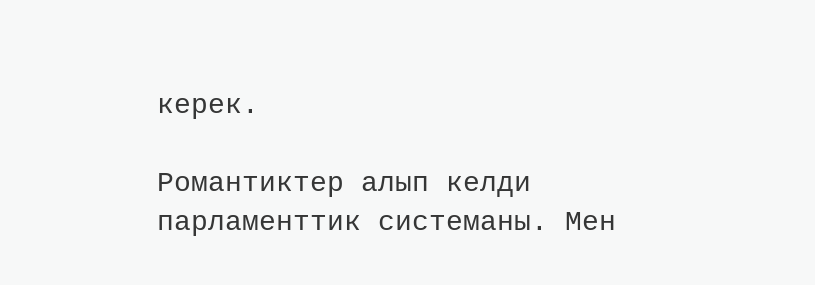керек.

Романтиктер алып келди парламенттик системаны. Мен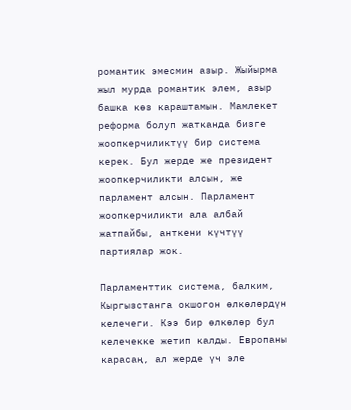романтик эмесмин азыр. Жыйырма жыл мурда романтик элем, азыр башка көз караштамын. Мамлекет реформа болуп жатканда бизге жоопкерчиликтүү бир система керек. Бул жерде же президент жоопкерчиликти алсын, же парламент алсын. Парламент жоопкерчиликти ала албай жатпайбы, анткени күчтүү партиялар жок.

Парламенттик система, балким, Кыргызстанга окшогон өлкөлөрдүн келечеги. Кээ бир өлкөлөр бул келечекке жетип калды. Европаны карасаң, ал жерде үч эле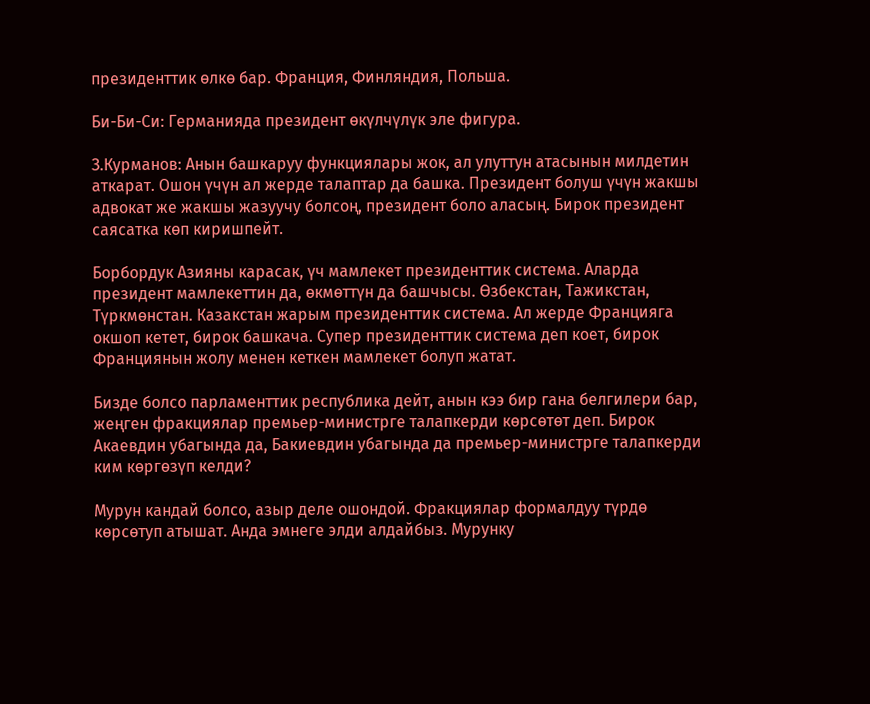президенттик өлкө бар. Франция, Финляндия, Польша.

Би-Би-Си: Германияда президент өкүлчүлүк эле фигура.

З.Курманов: Анын башкаруу функциялары жок, ал улуттун атасынын милдетин аткарат. Ошон үчүн ал жерде талаптар да башка. Президент болуш үчүн жакшы адвокат же жакшы жазуучу болсоң, президент боло аласың. Бирок президент саясатка көп киришпейт.

Борбордук Азияны карасак, үч мамлекет президенттик система. Аларда президент мамлекеттин да, өкмөттүн да башчысы. Өзбекстан, Тажикстан, Түркмөнстан. Казакстан жарым президенттик система. Ал жерде Францияга окшоп кетет, бирок башкача. Супер президенттик система деп коет, бирок Франциянын жолу менен кеткен мамлекет болуп жатат.

Бизде болсо парламенттик республика дейт, анын кээ бир гана белгилери бар, жеңген фракциялар премьер-министрге талапкерди көрсөтөт деп. Бирок Акаевдин убагында да, Бакиевдин убагында да премьер-министрге талапкерди ким көргөзүп келди?

Мурун кандай болсо, азыр деле ошондой. Фракциялар формалдуу түрдө көрсөтуп атышат. Анда эмнеге элди алдайбыз. Мурунку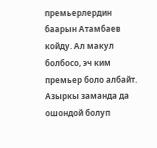премьерлердин баарын Атамбаев койду. Ал макул болбосо, эч ким премьер боло албайт. Азыркы заманда да ошондой болуп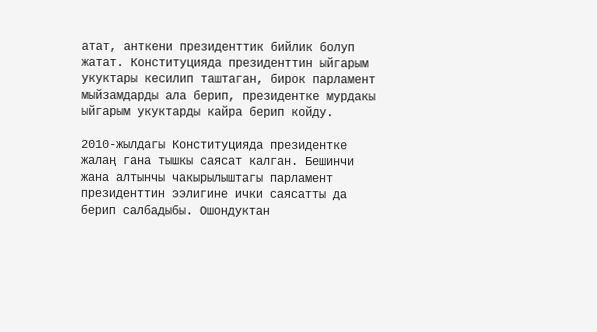атат, анткени президенттик бийлик болуп жатат. Конституцияда президенттин ыйгарым укуктары кесилип таштаган, бирок парламент мыйзамдарды ала берип, президентке мурдакы ыйгарым укуктарды кайра берип койду.

2010-жылдагы Конституцияда президентке жалаң гана тышкы саясат калган. Бешинчи жана алтынчы чакырылыштагы парламент президенттин ээлигине ички саясатты да берип салбадыбы. Ошондуктан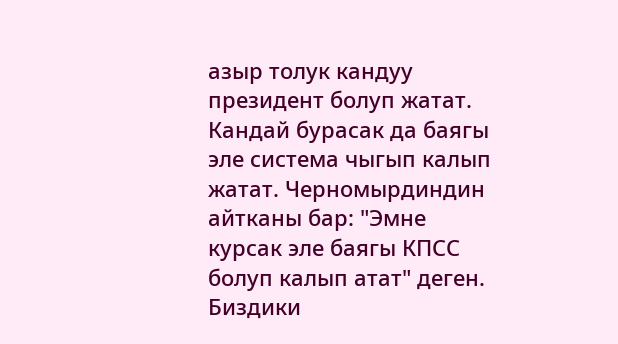азыр толук кандуу президент болуп жатат. Кандай бурасак да баягы эле система чыгып калып жатат. Черномырдиндин айтканы бар: "Эмне курсак эле баягы КПСС болуп калып атат" деген. Биздики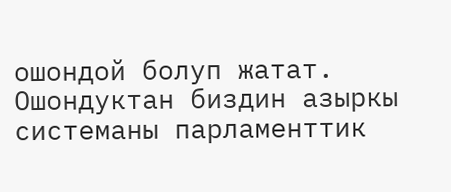ошондой болуп жатат. Ошондуктан биздин азыркы системаны парламенттик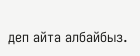деп айта албайбыз.